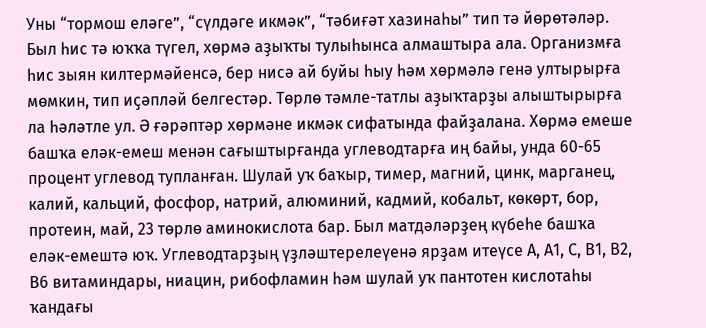Уны “тормош еләге”, “сүлдәге икмәк”, “тәбиғәт хазинаһы” тип тә йөрөтәләр. Был һис тә юҡҡа түгел, хөрмә аҙыҡты тулыһынса алмаштыра ала. Организмға һис зыян килтермәйенсә, бер нисә ай буйы һыу һәм хөрмәлә генә ултырырға мөмкин, тип иҫәпләй белгестәр. Төрлө тәмле-татлы аҙыҡтарҙы алыштырырға ла һәләтле ул. Ә ғәрәптәр хөрмәне икмәк сифатында файҙалана. Хөрмә емеше башҡа еләк-емеш менән сағыштырғанда углеводтарға иң байы, унда 60-65 процент углевод тупланған. Шулай уҡ баҡыр, тимер, магний, цинк, марганец, калий, кальций, фосфор, натрий, алюминий, кадмий, кобальт, көкөрт, бор, протеин, май, 23 төрлө аминокислота бар. Был матдәләрҙең күбеһе башҡа еләк-емештә юҡ. Углеводтарҙың үҙләштерелеүенә ярҙам итеүсе А, А1, С, В1, В2, В6 витаминдары, ниацин, рибофламин һәм шулай уҡ пантотен кислотаһы ҡандағы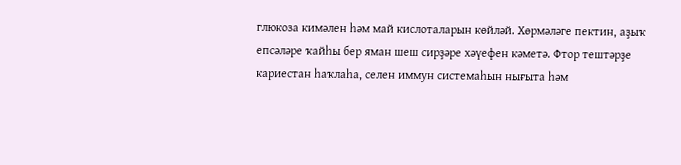глюкоза кимәлен һәм май кислоталарын көйләй. Хөрмәләге пектин, аҙыҡ епсәләре ҡайһы бер яман шеш сирҙәре хәүефен кәметә. Фтор тештәрҙе кариестан һаҡлаһа, селен иммун системаһын нығыта һәм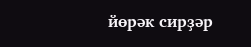йөрәк сирҙәр